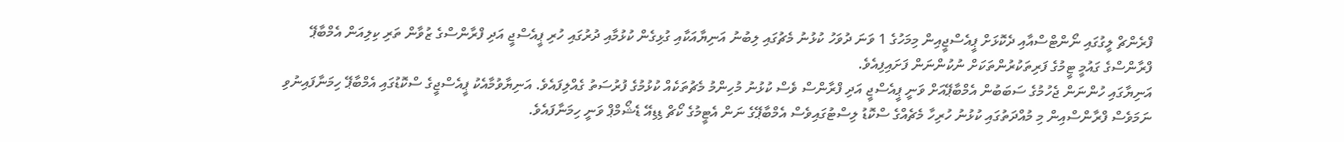ފްރެންޗް ލީގުގައި ނޯންޓްސްއާއި ދެކޮޅަށް ޕީއެސްޖީއިން މިމަހުގެ 1 ވަނަ ދުވަހު ކުޅުނު މެޗުގައި ލިބުނު އަނިޔާއަކާއި ގުޅިގެން ކުޅުމާއި ދުރުގައި ހުރި ޕީއެސްޖީ އަދި ފްރާންސްގެ ޒުވާން ތަރި ކިލިއަން އެމްބާޕޭ ފްރާންސްގެ ގައުމީ ޓީމުގެ ފަރިތަކުރުންތަކަށް ނުކުންނަން ފަށައިފިއެވެ.
އަނިޔާގައި ހުންނަން ޖެހުމުގެ ސަބަބުން އެމްބާޕޭއަށް ވަނީ ޕީއެސްޖީ އަދި ފްރާންސް ވެސް ކުޅުނު މުހިންމު މެޗުތަކެއް ކުޅުމުގެ ފުރުސަތު ގެއްލިފައެވެ. އަނިޔާވުމާއެކު ޕީއެސްޖީގެ ސްކޮޑުގައި އެމްބާޕޭ ހިމަނާފައިނުވި ނަމަވެސް ފްރާންސްއިން މި މުއްދަތުގައި ކުޅުނު ހުރިހާ މެޗެއްގެ ސްކޮޑު ލިސްޓުގައިވެސް އެމްބާޕޭގެ ނަން އެޓީމުގެ ކޯޗް ޑިޑިއޭ ޑެޝޯމްޕް ވަނީ ހިމަނާފައެވެ.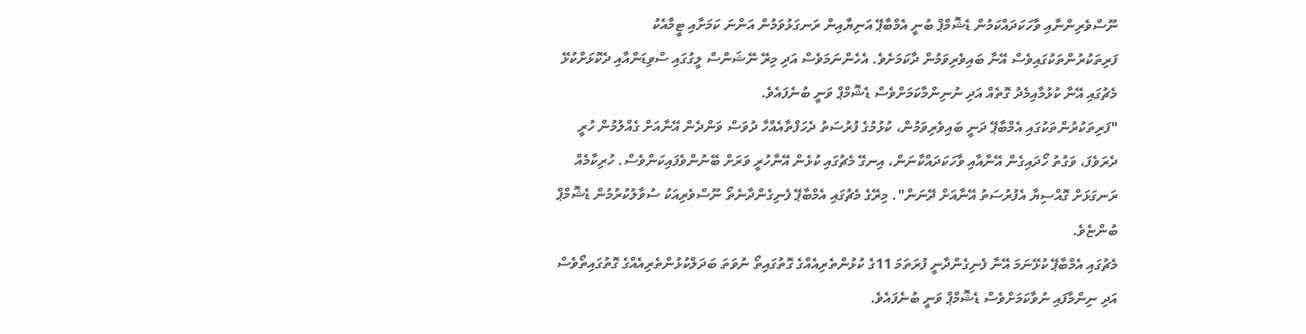ނޫސްވެރިންނާއި ވާހަކަދައްކަމުން ޑެޝޮމްޕް ބުނީ އެމްބާޕޭ އަނިޔާއިން ރަނގަޅުވަމުން އަންނަ ކަމަށާއި ޓީމާއެކު ފަރިތަކުރުންތަކުގައިވެސް އޭނާ ބައިވެރިވަމުން ދާކަމަށެވެ. އެހެންނަމަވެސް އަދި މިރޭ ނޭޝަންސް ލީގުގައި ސްވިޑަންއާއި ދެކޮޅަށްކުޅޭ މެޗުގައި އޭނާ ކުޅުމާއިމެދު ގޮތެއް އަދި ނުނިންމާކަމަށްވެސް ޑެޝޮމްޕް ވަނީ ބުނެފައެވެ.
"ފަރިތަކުރުންތަކުގައި އެމްބާޕޭ ދަނީ ބައިވެރިވަމުން، ކުޅުމުގެ ފުރުސަތު ދެހަފްތާއެއްހާ ދުވަސް ވަންދެން އޭނާއަށް ގެއްލުމުން ހުރީ ދެރަވެފަ، ވަގުތު ހޯދައިގެން އޭނާއާއި ވާހަކަދައްކާނަން، އިނގޭ މެޗުގައި ކުޅެން އޭނާހުރީ ވަރަށް ބޭނުންވެފައިކަންވެސް. ހުރިކާމެއް ރަނގަޅަށް ގޮއްސިޔާ އެފުރުސަތު އޭނާއަށް ދޭނަން". މިރޭގެ މެޗުގައި އެމްބާޕޭ ފެނިގެންދާނެތޯ ނޫސްވެރިއަކު ސުވާލުކުރުމުން ޑެޝޮމްޕް ބުންޏެވެ.
މެޗުގައި އެމްބާޕޭ ކުޅޭނަމަ އޭނާ ފެނިގެންދާނީ ފުރަތަމަ 11ގެ ކުޅުންތެރިއެއްގެ ގޮތުގައިތޯ ނުވަތަ ބަދަލްކުޅުންތެރިއެއްގެ ގޮތުގައިތޯވެސް އަދި ނިންމާފައި ނުވާކަމަށްވެސް ޑެޝޮމްޕް ވަނީ ބުނެފައެވެ.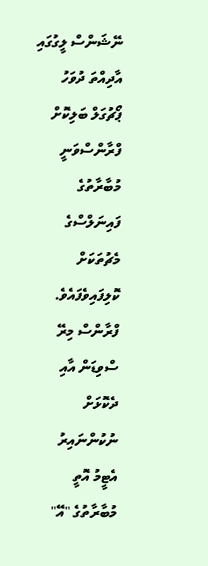ނޭޝަންސް ލީގުގައި އާދިއްތަ ދުވަހު ޕޯޗުގަލް ބަލިކޮށް ފްރާންސްވަނީ މުބާރާތުގެ ފައިނަލްސްގެ މެޗުތަކަށް ކޮލިފައިވެފައެވެ. ފްރާންސް މިރޭ ސްވިޑަން އާއި ދެކޮޅަށް ނުކުންނައިރު އެޓީމު އޮތީ މުބާރާތުގެ "އޭ"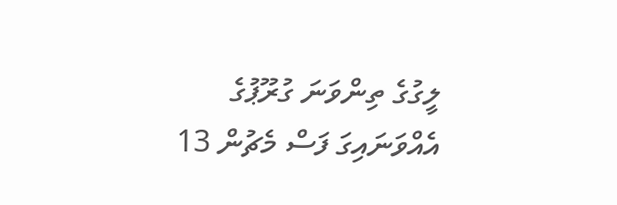ލީގުގެ ތިންވަނަ ގުރޫޕުގެ އެއްވަނައިގަ ފަސް މެޗުން 13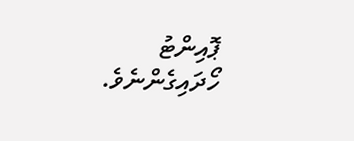ޕޮއިންޓު ހޯދައިގެންނެވެ.